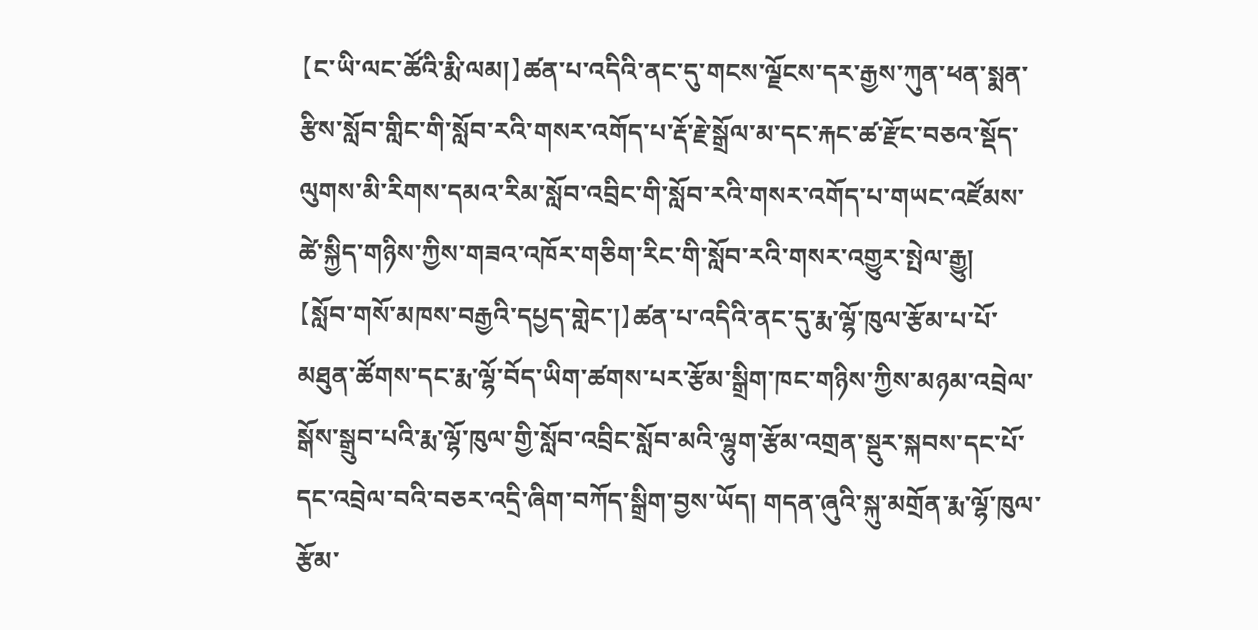【ང་ཡི་ལང་ཚོའི་རྨི་ལམ།】ཚན་པ་འདིའི་ནང་དུ་གངས་ལྗོངས་དར་རྒྱས་ཀུན་ཕན་སྨན་རྩིས་སློབ་གླིང་གི་སློབ་རའི་གསར་འགོད་པ་རྡོ་རྗེ་སྒྲོལ་མ་དང་རྐང་ཚ་རྫོང་བཅའ་སྡོད་ལུགས་མི་རིགས་དམའ་རིམ་སློབ་འབྲིང་གི་སློབ་རའི་གསར་འགོད་པ་གཡང་འཛོམས་ཚེ་སྐྱིད་གཉིས་ཀྱིས་གཟའ་འཁོར་གཅིག་རིང་གི་སློབ་རའི་གསར་འགྱུར་སྤེལ་རྒྱུ།
【སློབ་གསོ་མཁས་བརྒྱའི་དཔྱད་གླེང་།】ཚན་པ་འདིའི་ནང་དུ་རྨ་ལྷོ་ཁུལ་རྩོམ་པ་པོ་མཐུན་ཚོགས་དང་རྨ་ལྷོ་བོད་ཡིག་ཚགས་པར་རྩོམ་སྒྲིག་ཁང་གཉིས་ཀྱིས་མཉམ་འབྲེལ་སྒོས་སྒྲུབ་པའི་རྨ་ལྷོ་ཁུལ་གྱི་སློབ་འབྲིང་སློབ་མའི་ལྷུག་རྩོམ་འགྲན་སྡུར་སྐབས་དང་པོ་དང་འབྲེལ་བའི་བཅར་འདྲི་ཞིག་བཀོད་སྒྲིག་བྱས་ཡོད། གདན་ཞུའི་སྐུ་མགྲོན་རྨ་ལྷོ་ཁུལ་རྩོམ་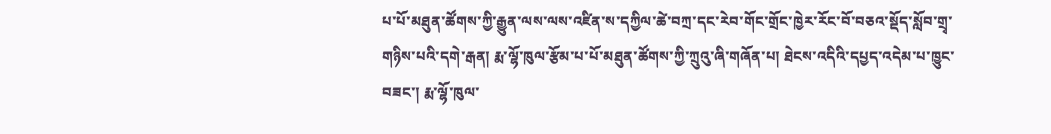པ་པོ་མཐུན་ཚོགས་ཀྱི་རྒྱུན་ལས་ལས་འཛིན་ས་དཀྱིལ་ཚེ་བཀྲ་དང་རེབ་གོང་གྲོང་ཁྱེར་རོང་བོ་བཅའ་སྡོད་སློབ་གྲྭ་གཉིས་པའི་དགེ་རྒན། རྨ་ལྷོ་ཁུལ་རྩོམ་པ་པོ་མཐུན་ཚོགས་ཀྱི་ཀྲུའུ་ཞི་གཞོན་པ། ཐེངས་འདིའི་དཔྱད་འདེམ་པ་ཁྱུང་བཟང་། རྨ་ལྷོ་ཁུལ་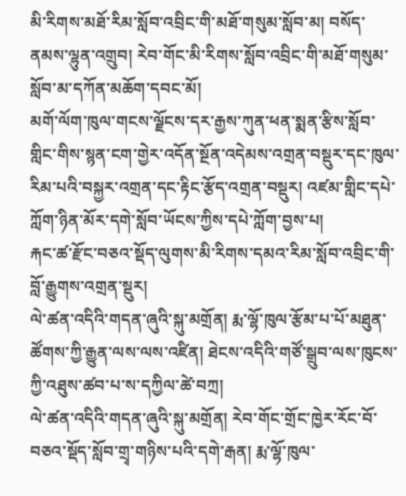མི་རིགས་མཐོ་རིམ་སློབ་འབྲིང་གི་མཐོ་གསུམ་སློབ་མ། བསོད་ནམས་ལྷུན་འགྲུབ། རེབ་གོང་མི་རིགས་སློབ་འབྲིང་གི་མཐོ་གསུམ་སློབ་མ་དཀོན་མཆོག་དབང་མོ།
མགོ་ལོག་ཁུལ་གངས་ལྗོངས་དར་རྒྱས་ཀུན་ཕན་སྨན་རྩིས་སློབ་གླིང་གིས་སྙན་ངག་གྱེར་འདོན་སྔོན་འདེམས་འགྲན་བསྡུར་དང་ཁུལ་རིམ་པའི་བསྐྱར་འགྲན་དང་རྟིང་རྩོད་འགྲན་བསྡུར། འཛམ་གླིང་དཔེ་ཀློག་ཉིན་མོར་དགེ་སློབ་ཡོངས་ཀྱིས་དཔེ་ཀློག་བྱས་པ།
རྐང་ཚ་རྫོང་བཅའ་སྡོད་ལུགས་མི་རིགས་དམའ་རིམ་སློབ་འབྲིང་གི་བློ་རྒྱུགས་འགྲན་སྡུར།
ལེ་ཚན་འདིའི་གདན་ཞུའི་སྐུ་མགྲོན། རྨ་ལྷོ་ཁུལ་རྩོམ་པ་པོ་མཐུན་ཚོགས་ཀྱི་རྒྱུན་ལས་ལས་འཛིན། ཐེངས་འདིའི་གཙོ་སྒྲུབ་ལས་ཁུངས་ཀྱི་འཐུས་ཚབ་པ་ས་དཀྱིལ་ཚེ་བཀྲ།
ལེ་ཚན་འདིའི་གདན་ཞུའི་སྐུ་མགྲོན། རེབ་གོང་གྲོང་ཁྱེར་རོང་བོ་བཅའ་སྡོད་སློབ་གྲྭ་གཉིས་པའི་དགེ་རྒན། རྨ་ལྷོ་ཁུལ་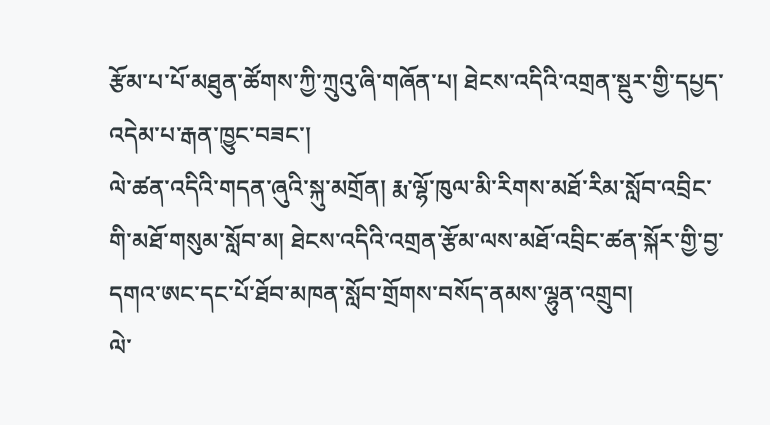རྩོམ་པ་པོ་མཐུན་ཚོགས་ཀྱི་ཀྲུའུ་ཞི་གཞོན་པ། ཐེངས་འདིའི་འགྲན་སྡུར་གྱི་དཔྱད་འདེམ་པ་རྒན་ཁྱུང་བཟང་།
ལེ་ཚན་འདིའི་གདན་ཞུའི་སྐུ་མགྲོན། རྨ་ལྷོ་ཁུལ་མི་རིགས་མཐོ་རིམ་སློབ་འབྲིང་གི་མཐོ་གསུམ་སློབ་མ། ཐེངས་འདིའི་འགྲན་རྩོམ་ལས་མཐོ་འབྲིང་ཚན་སྐོར་གྱི་བྱ་དགའ་ཨང་དང་པོ་ཐོབ་མཁན་སློབ་གྲོགས་བསོད་ནམས་ལྷུན་འགྲུབ།
ལེ་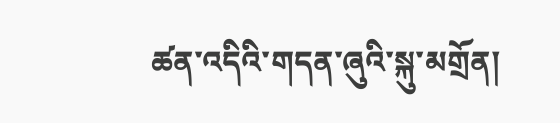ཚན་འདིའི་གདན་ཞུའི་སྐུ་མགྲོན།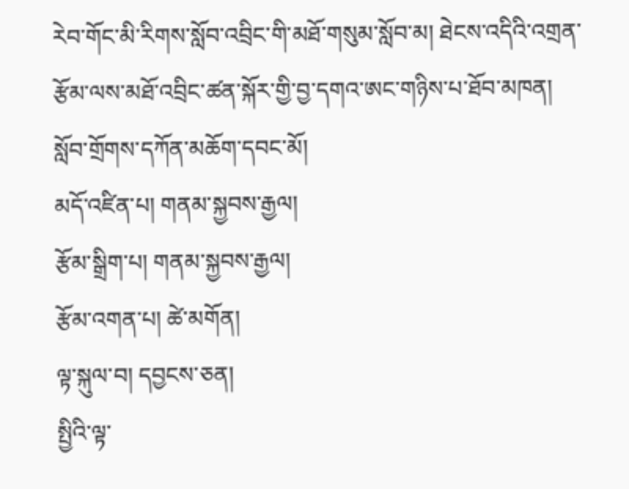རེབ་གོང་མི་རིགས་སློབ་འབྲིང་གི་མཐོ་གསུམ་སློབ་མ། ཐེངས་འདིའི་འགྲན་རྩོམ་ལས་མཐོ་འབྲིང་ཚན་སྐོར་གྱི་བྱ་དགའ་ཨང་གཉིས་པ་ཐོབ་མཁན། སློབ་གྲོགས་དཀོན་མཆོག་དབང་མོ།
མདོ་འཛིན་པ། གནམ་སྐྱབས་རྒྱལ།
རྩོམ་སྒྲིག་པ། གནམ་སྐྱབས་རྒྱལ།
རྩོམ་འགན་པ། ཚེ་མགོན།
ལྟ་སྐུལ་བ། དབྱངས་ཅན།
སྤྱིའི་ལྟ་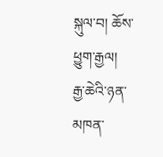སྐུལ་བ། ཆོས་ཕྱུག་རྒྱལ།
རྒྱ་ཆེའི་ཉན་མཁན་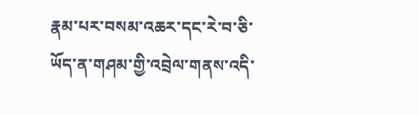རྣམ་པར་བསམ་འཆར་དང་རེ་བ་ཅི་ཡོད་ན་གཤམ་གྱི་འབྲེལ་གནས་འདི་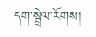དག་སྦྲེལ་རོགས།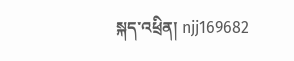སྐད་འཕྲིན། njj169682